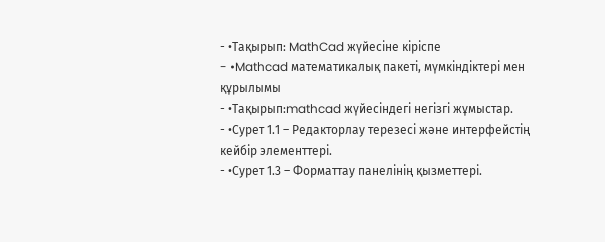- •Тақырып: MathCad жүйесіне кіріспе
- •Mathcad математикалық пакеті, мүмкіндіктері мен құрылымы
- •Тақырып:mathcad жүйесіндегі негізгі жұмыстар.
- •Сурет 1.1 – Редакторлау терезесі және интерфейстің кейбір элементтері.
- •Сурет 1.3 – Форматтау панелінің қызметтері.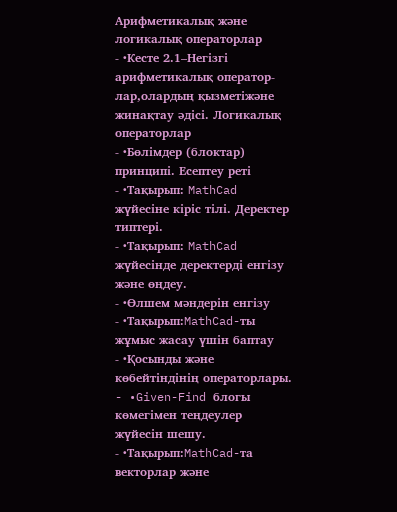Арифметикалық және логикалық операторлар
- •Кесте 2.1–Негізгі арифметикалық оператор-лар,олардың қызметіжәне жинақтау әдісі. Логикалық операторлар
- •Бөлімдер (блоктар) принципі. Есептеу реті
- •Тақырып: MathCad жүйесіне кіріс тілі. Деректер типтері.
- •Тақырып: MathCad жүйесінде деректерді енгізу және өңдеу.
- •Өлшем мәндерін енгізу
- •Тақырып:MathCad-ты жұмыс жасау үшін баптау
- •Қосынды және көбейтіндінің операторлары.
- •Given-Find блогы көмегімен теңдеулер жүйесін шешу.
- •Тақырып:MathCad-та векторлар және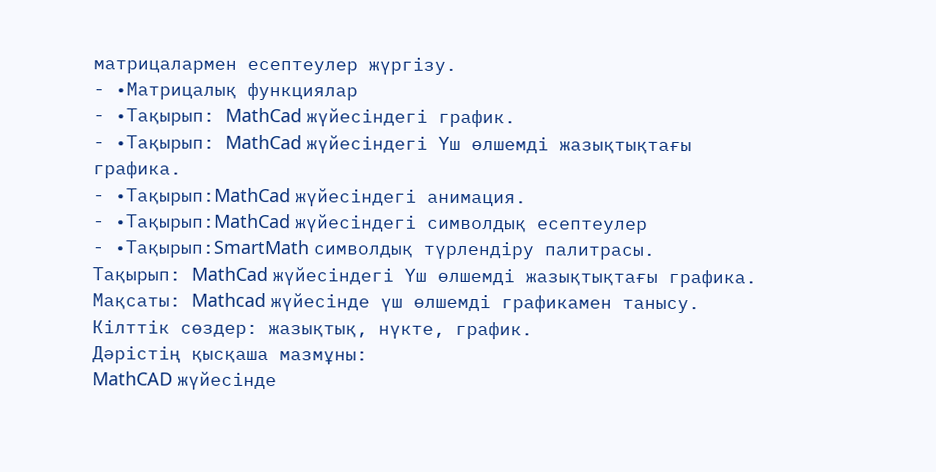матрицалармен есептеулер жүргізу.
- •Матрицалық функциялар
- •Тақырып: MathCad жүйесіндегі график.
- •Тақырып: MathCad жүйесіндегі Үш өлшемді жазықтықтағы графика.
- •Тақырып:MathCad жүйесіндегі анимация.
- •Тақырып:MathCad жүйесіндегі символдық есептеулер
- •Тақырып:SmartMath символдық түрлендіру палитрасы.
Тақырып: MathCad жүйесіндегі Үш өлшемді жазықтықтағы графика.
Мақсаты: Mathcad жүйесінде үш өлшемді графикамен танысу.
Кілттік сөздер: жазықтық, нүкте, график.
Дәрістің қысқаша мазмұны:
MathCAD жүйесінде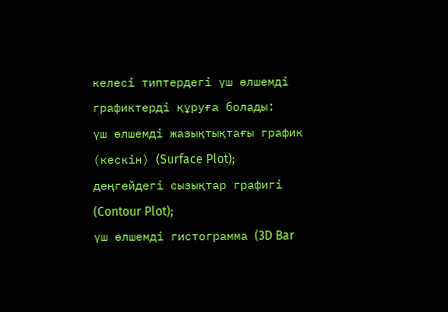келесі типтердегі үш өлшемді графиктерді құруға болады:
үш өлшемді жазықтықтағы график (кескін) (Surface Plot);
деңгейдегі сызықтар графигі (Contour Plot);
үш өлшемді гистограмма (3D Bar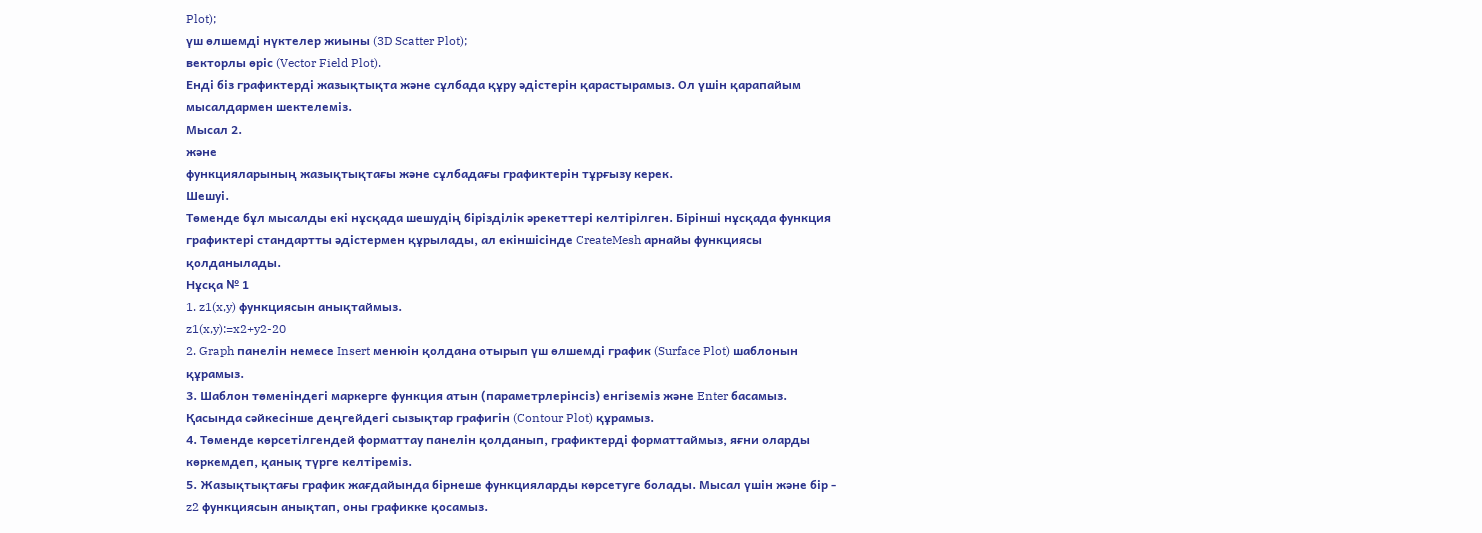Plot);
үш өлшемді нүктелер жиыны (3D Scatter Plot);
векторлы өріс (Vector Field Plot).
Енді біз графиктерді жазықтықта және сұлбада құру әдістерін қарастырамыз. Ол үшін қарапайым мысалдармен шектелеміз.
Мысал 2.
және
функцияларының жазықтықтағы және сұлбадағы графиктерін тұрғызу керек.
Шешуі.
Төменде бұл мысалды екі нұсқада шешудің бірізділік әрекеттері келтірілген. Бірінші нұсқада функция графиктері стандартты әдістермен құрылады, ал екіншісінде CreateMesh арнайы функциясы қолданылады.
Нұсқа № 1
1. z1(x,y) функциясын анықтаймыз.
z1(x,y):=x2+y2-20
2. Graph панелін немесе Insert менюін қолдана отырып үш өлшемді график (Surface Plot) шаблонын құрамыз.
3. Шаблон төменіндегі маркерге функция атын (параметрлерінсіз) енгіземіз және Enter басамыз. Қасында сәйкесінше деңгейдегі сызықтар графигін (Contour Plot) құрамыз.
4. Төменде көрсетілгендей форматтау панелін қолданып, графиктерді форматтаймыз, яғни оларды көркемдеп, қанық түрге келтіреміз.
5. Жазықтықтағы график жағдайында бірнеше функцияларды көрсетуге болады. Мысал үшін және бір - z2 функциясын анықтап, оны графикке қосамыз.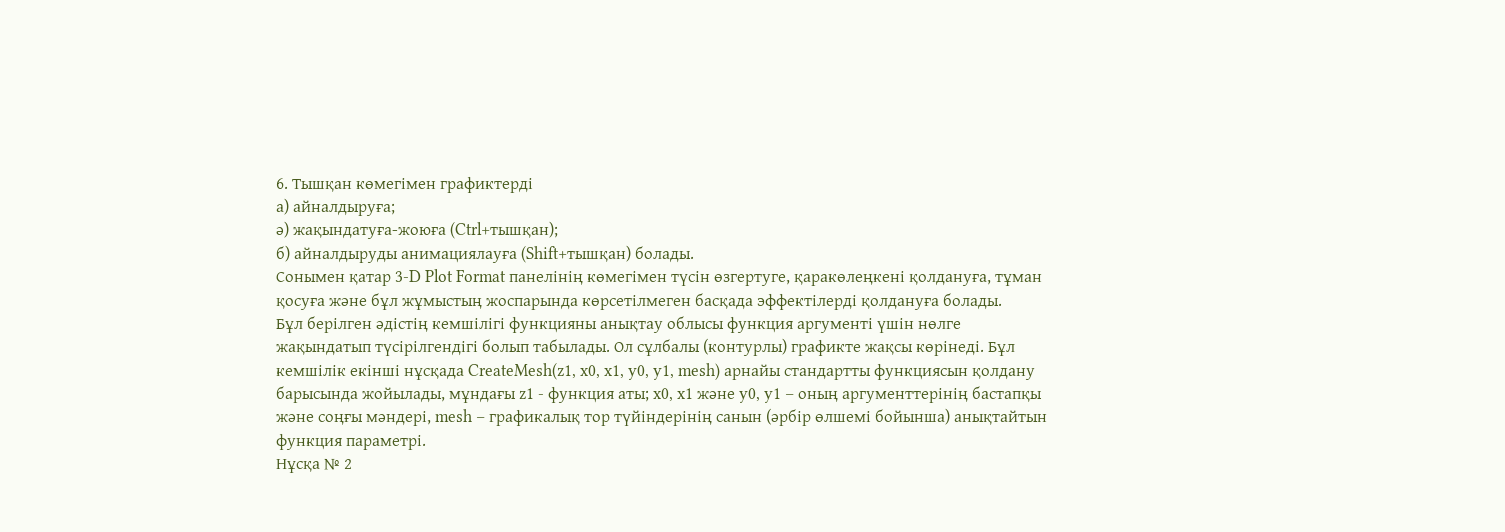6. Тышқан көмегімен графиктерді
а) айналдыруға;
ә) жақындатуға-жоюға (Ctrl+тышқан);
б) айналдыруды анимациялауға (Shift+тышқан) болады.
Сонымен қатар 3-D Plot Format панелінің көмегімен түсін өзгертуге, қаракөлеңкені қолдануға, тұман қосуға және бұл жұмыстың жоспарында көрсетілмеген басқада эффектілерді қолдануға болады.
Бұл берілген әдістің кемшілігі функцияны анықтау облысы функция аргументі үшін нөлге жақындатып түсірілгендігі болып табылады. Ол сұлбалы (контурлы) графикте жақсы көрінеді. Бұл кемшілік екінші нұсқада CreateMesh(z1, x0, x1, y0, y1, mesh) арнайы стандартты функциясын қолдану барысында жойылады, мұндағы z1 - функция аты; x0, x1 және y0, y1 – оның аргументтерінің бастапқы және соңғы мәндері, mesh – графикалық тор түйіндерінің санын (әрбір өлшемі бойынша) анықтайтын функция параметрі.
Нұсқа № 2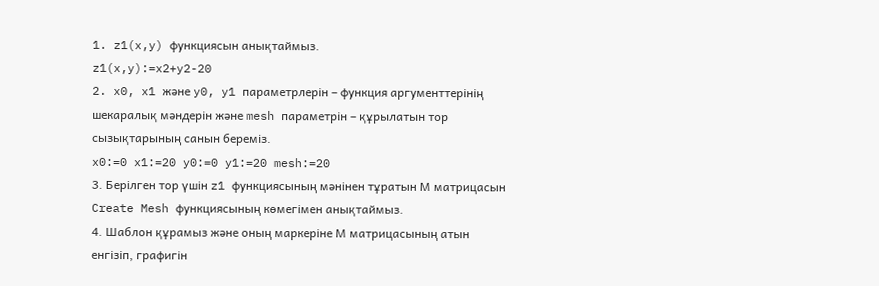1. z1(x,y) функциясын анықтаймыз.
z1(x,y):=x2+y2-20
2. x0, x1 және y0, y1 параметрлерін – функция аргументтерінің шекаралық мәндерін және mesh параметрін – құрылатын тор сызықтарының санын береміз.
x0:=0 x1:=20 y0:=0 y1:=20 mesh:=20
3. Берілген тор үшін z1 функциясының мәнінен тұратын М матрицасын Create Mesh функциясының көмегімен анықтаймыз.
4. Шаблон құрамыз және оның маркеріне М матрицасының атын енгізіп, графигін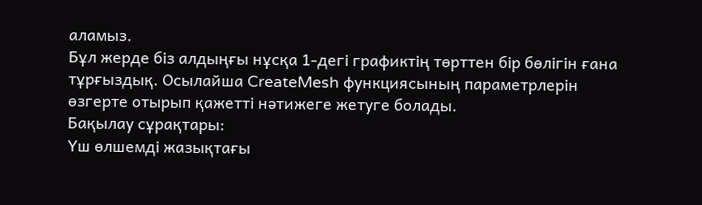аламыз.
Бұл жерде біз алдыңғы нұсқа 1-дегі графиктің төрттен бір бөлігін ғана тұрғыздық. Осылайша CreateMesh функциясының параметрлерін өзгерте отырып қажетті нәтижеге жетуге болады.
Бақылау сұрақтары:
Үш өлшемді жазықтағы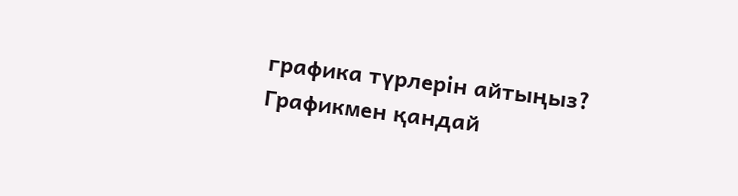графика түрлерін айтыңыз?
Графикмен қандай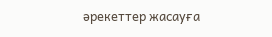әрекеттер жасауға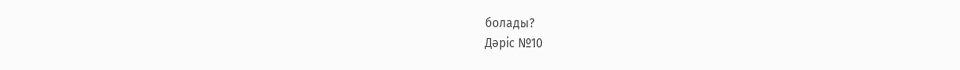болады?
Дәріс №10